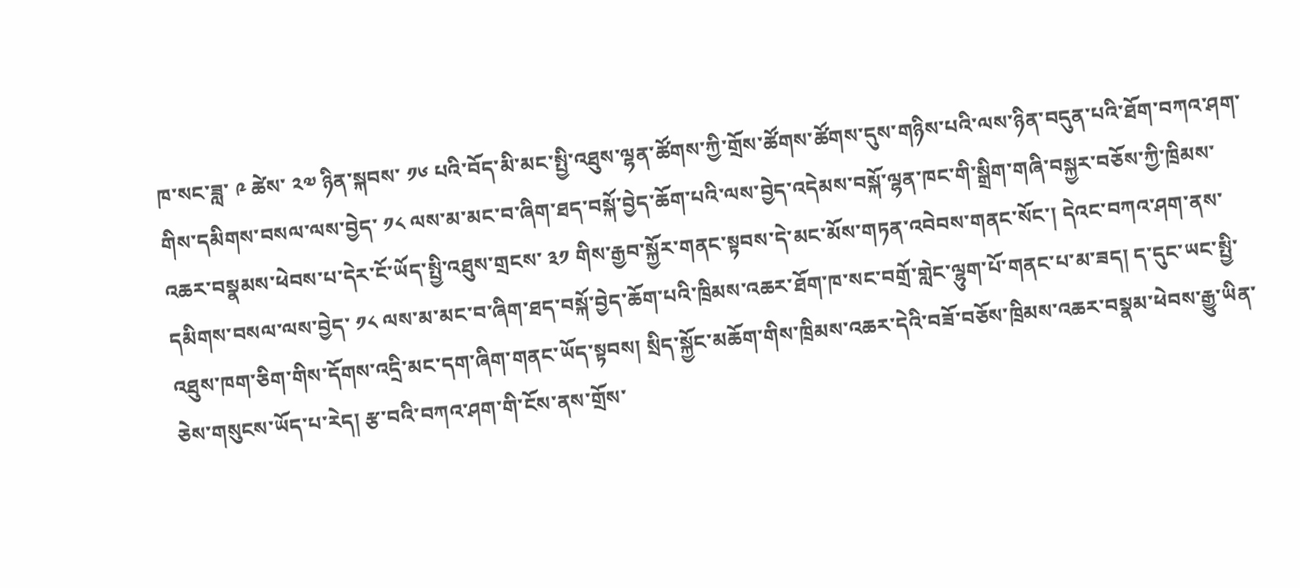ཁ་སང་ཟླ་ ༩ ཚེས་ ༢༧ ཉིན་སྐབས་ ༡༦ པའི་བོད་མི་མང་སྤྱི་འཐུས་ལྷན་ཚོགས་ཀྱི་གྲོས་ཚོགས་ཚོགས་དུས་གཉིས་པའི་ལས་ཉིན་བདུན་པའི་ཐོག་བཀའ་ཤག་གིས་དམིགས་བསལ་ལས་བྱེད་ ༡༨ ལས་མ་མང་བ་ཞིག་ཐད་བསྐོ་བྱེད་ཆོག་པའི་ལས་བྱེད་འདེམས་བསྐོ་ལྷན་ཁང་གི་སྒྲིག་གཞི་བསྐྱར་བཅོས་ཀྱི་ཁྲིམས་འཆར་བསྣམས་ཕེབས་པ་དེར་ངོ་ཡོད་སྤྱི་འཐུས་གྲངས་ ༣༡ གིས་རྒྱབ་སྐྱོར་གནང་སྟབས་དེ་མང་མོས་གཏན་འབེབས་གནང་སོང་། དེའང་བཀའ་ཤག་ནས་དམིགས་བསལ་ལས་བྱེད་ ༡༨ ལས་མ་མང་བ་ཞིག་ཐད་བསྐོ་བྱེད་ཆོག་པའི་ཁྲིམས་འཆར་ཐོག་ཁ་སང་བགྲོ་གླེང་ལྷུག་པོ་གནང་པ་མ་ཟད། ད་དུང་ཡང་སྤྱི་འཐུས་ཁག་ཅིག་གིས་དོགས་འདྲི་མང་དག་ཞིག་གནང་ཡོད་སྟབས། སྲིད་སྐྱོང་མཆོག་གིས་ཁྲིམས་འཆར་དེའི་བཟོ་བཅོས་ཁྲིམས་འཆར་བསྣམ་ཕེབས་རྒྱུ་ཡིན་ཅེས་གསུངས་ཡོད་པ་རེད། རྩ་བའི་བཀའ་ཤག་གི་ངོས་ནས་གྲོས་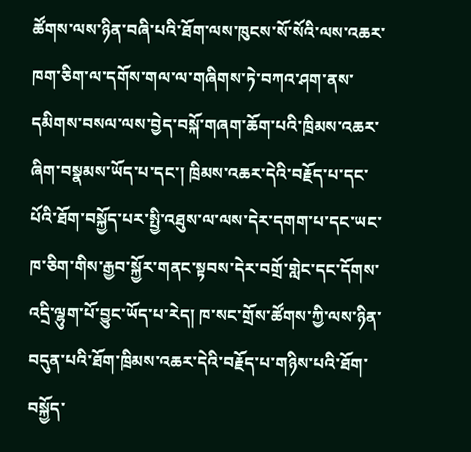ཚོགས་ལས་ཉིན་བཞི་པའི་ཐོག་ལས་ཁུངས་སོ་སོའི་ལས་འཆར་ཁག་ཅིག་ལ་དགོས་གལ་ལ་གཞིགས་ཏེ་བཀའ་ཤག་ནས་དམིགས་བསལ་ལས་བྱེད་བསྐོ་གཞག་ཆོག་པའི་ཁྲིམས་འཆར་ཞིག་བསྣམས་ཡོད་པ་དང་། ཁྲིམས་འཆར་དེའི་བརྗོད་པ་དང་པོའི་ཐོག་བསྐྱོད་པར་སྤྱི་འཐུས་ལ་ལས་དེར་དགག་པ་དང་ཡང་ཁ་ཅིག་གིས་རྒྱབ་སྐྱོར་གནང་སྟབས་དེར་བགྲོ་གླེང་དང་དོགས་འདྲི་ལྷུག་པོ་བྱུང་ཡོད་པ་རེད། ཁ་སང་གྲོས་ཚོགས་ཀྱི་ལས་ཉིན་བདུན་པའི་ཐོག་ཁྲིམས་འཆར་དེའི་བརྗོད་པ་གཉིས་པའི་ཐོག་བསྐྱོད་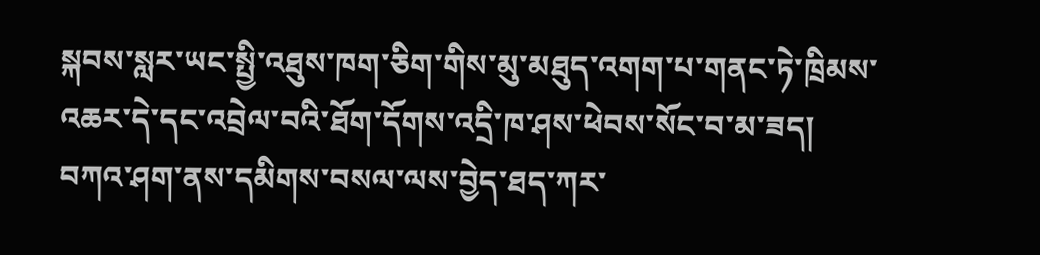སྐབས་སླར་ཡང་སྤྱི་འཐུས་ཁག་ཅིག་གིས་མུ་མཐུད་འགག་པ་གནང་ཏེ་ཁྲིམས་འཆར་དེ་དང་འབྲེལ་བའི་ཐོག་དོགས་འདྲི་ཁ་ཤས་ཕེབས་སོང་བ་མ་ཟད། བཀའ་ཤག་ནས་དམིགས་བསལ་ལས་བྱེད་ཐད་ཀར་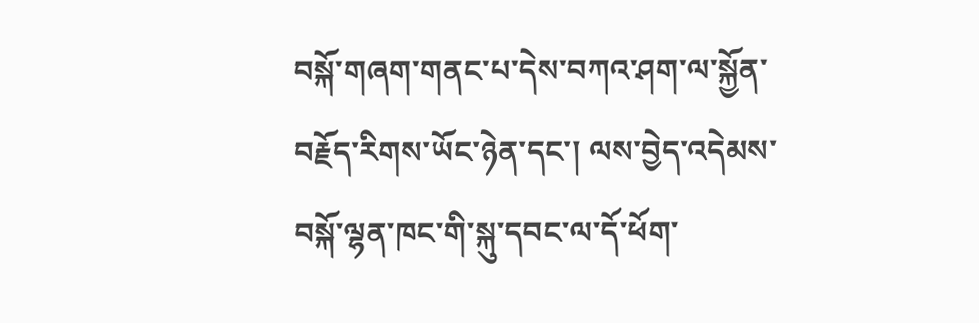བསྐོ་གཞག་གནང་པ་དེས་བཀའ་ཤག་ལ་སྐྱོན་བརྗོད་རིགས་ཡོང་ཉེན་དང་། ལས་བྱེད་འདེམས་བསྐོ་ལྷན་ཁང་གི་སྐུ་དབང་ལ་དོ་ཕོག་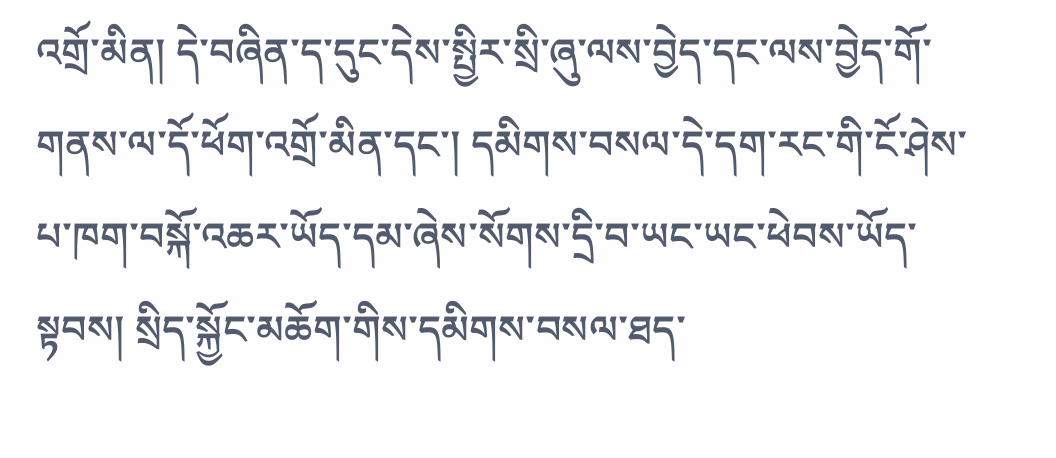འགྲོ་མིན། དེ་བཞིན་ད་དུང་དེས་སྤྱིར་སྲི་ཞུ་ལས་བྱེད་དང་ལས་བྱེད་གོ་གནས་ལ་དོ་ཕོག་འགྲོ་མིན་དང་། དམིགས་བསལ་དེ་དག་རང་གི་ངོ་ཤེས་པ་ཁག་བསྐོ་འཆར་ཡོད་དམ་ཞེས་སོགས་དྲི་བ་ཡང་ཡང་ཕེབས་ཡོད་སྟབས། སྲིད་སྐྱོང་མཆོག་གིས་དམིགས་བསལ་ཐད་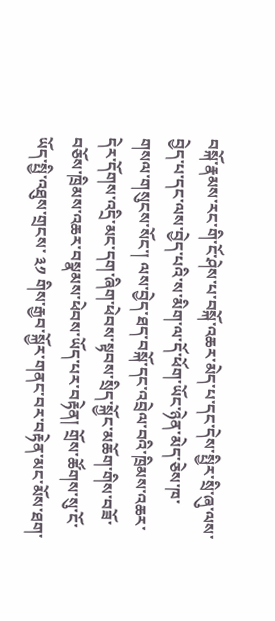བསྐོ་རྣམས་རང་གི་ངོ་ཤེས་པ་བསྐོ་འཆར་མེད་པ་དང་དེས་སྤྱིར་སྲི་ཞུ་ལས་བྱེད་པ་དང་ལས་བྱེད་པའི་ས་མིག་ལ་དོ་ཕོག་ཡོང་ཉེན་མེད་ཅེས་ཁ་གསལ་གསུངས་སོང་། ལས་བྱེད་ཐད་བསྐོ་དང་འབྲེལ་བའི་ཁྲིམས་འཆར་དེར་དོགས་འདྲི་མང་དག་ཞིག་ཕེབས་སྟབས་སྲིད་སྐྱོང་མཆོག་གིས་བཟོ་བཅོས་ཁྲིམས་འཆར་བསྣམས་ཕེབས་ཡོད་པར་བརྟེན། གྲོས་ཚོགས་སུ་ངོ་ཡོད་སྤྱི་འཐུས་གྲངས་ ༣༡ གིས་རྒྱབ་སྐྱོར་གནང་བར་བརྟེན་མང་མོས་ཐག་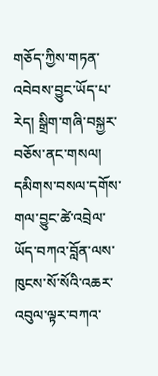གཅོད་ཀྱིས་གཏན་འབེབས་བྱུང་ཡོད་པ་རེད། སྒྲིག་གཞི་བསྐྱར་བཅོས་ནང་གསལ། དམིགས་བསལ་དགོས་གལ་བྱུང་ཚེ་འབྲེལ་ཡོད་བཀའ་བློན་ལས་ཁུངས་སོ་སོའི་འཆར་འབུལ་ལྟར་བཀའ་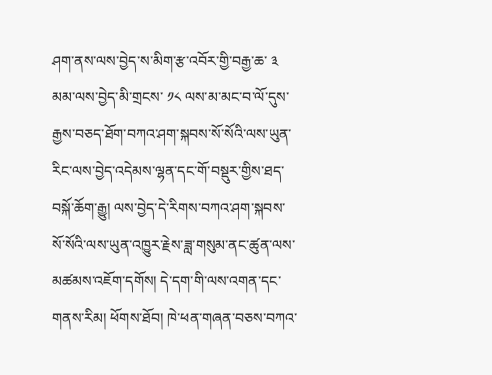ཤག་ནས་ལས་བྱེད་ས་མིག་རྩ་འབོར་གྱི་བརྒྱ་ཆ་ ༣ མམ་ལས་བྱེད་མི་གྲངས་ ༡༨ ལས་མ་མང་བ་ལོ་དུས་རྒྱས་བཅད་ཐོག་བཀའ་ཤག་སྐབས་སོ་སོའི་ལས་ཡུན་རིང་ལས་བྱེད་འདེམས་ལྷན་དང་གོ་བསྡུར་གྱིས་ཐད་བསྐོ་ཆོག་རྒྱུ། ལས་བྱེད་དེ་རིགས་བཀའ་ཤག་སྐབས་སོ་སོའི་ལས་ཡུན་འཁྱུར་རྗེས་ཟླ་གསུམ་ནང་ཚུན་ལས་མཚམས་འཇོག་དགོས། དེ་དག་གི་ལས་འགན་དང་གནས་རིམ། ཕོགས་ཐོབ། ཁེ་ཕན་གཞན་བཅས་བཀའ་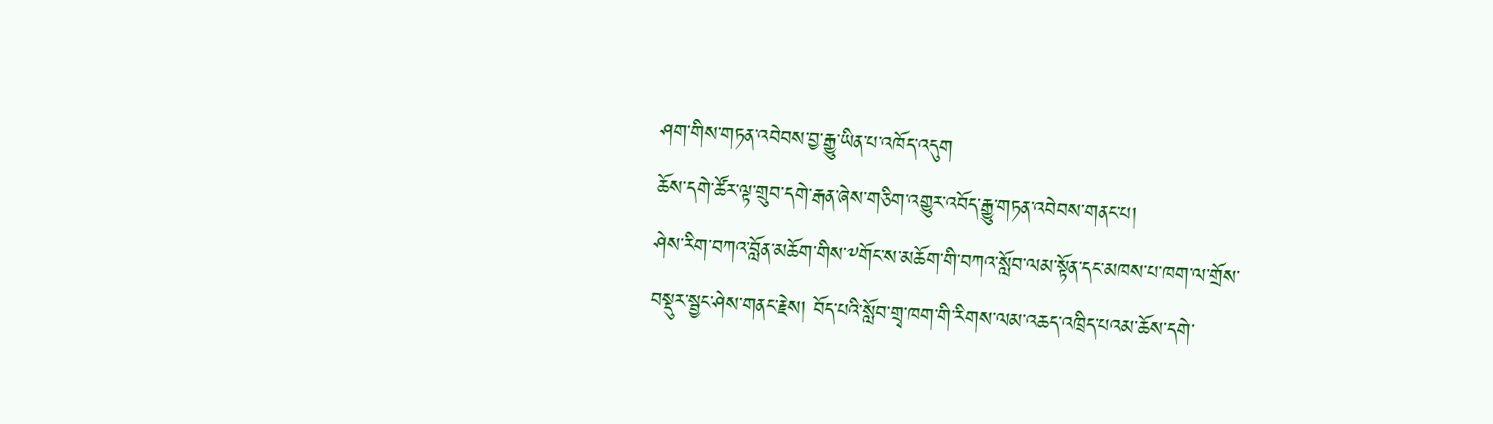ཤག་གིས་གཏན་འབེབས་བྱ་རྒྱུ་ཡིན་པ་འཁོད་འདུག
ཆོས་དགེ་ཚོར་ལྟ་གྲུབ་དགེ་རྒན་ཞེས་གཅིག་འགྱུར་འབོད་རྒྱུ་གཏན་འབེབས་གནང་པ།
ཤེས་རིག་བཀའ་བློན་མཆོག་གིས་༸གོང་ས་མཆོག་གི་བཀའ་སློབ་ལམ་སྟོན་དང་མཁས་པ་ཁག་ལ་གྲོས་བསྡུར་སྦྱང་ཤེས་གནང་རྗེས། བོད་པའི་སློབ་གྲྭ་ཁག་གི་རིགས་ལམ་འཆད་འཁྲིད་པའམ་ཆོས་དགེ་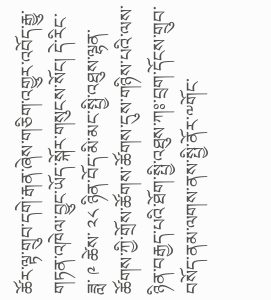ཚོར་ལྟ་གྲུབ་དགེ་རྒན་ཞེས་གཅིག་འགྱུར་འབོད་རྒྱུ་གཏན་འཁེལ་བྱུང་ཡོད་སྐོར་གསུངས་སོང། དེ་རིང་ཟླ་ ༩ ཚེས་ ༢༨ ཉིན་བོད་མི་མང་སྤྱི་འཐུས་ལྷན་ཚོགས་ཀྱི་གྲོས་ཚོགས་ཚོགས་དུས་གཉིས་པའི་ལས་ཉིན་བརྒྱད་པའི་ཐོག་སྤྱི་འཐུས་ཀཿ་བྲག་དོངས་གྲུབ་བསོད་ནམ་ལགས་ནས་སྤྱི་ནོར་༸གོང་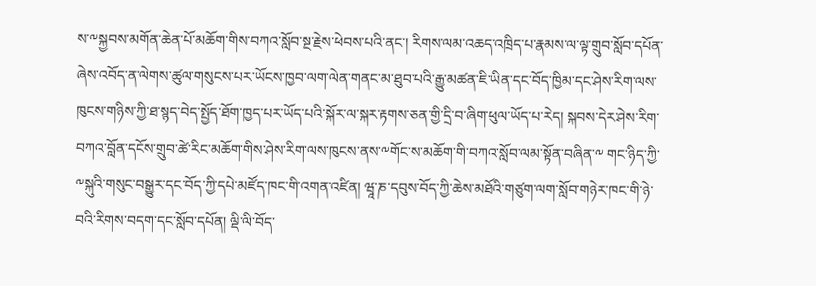ས་༸སྐྱབས་མགོན་ཆེན་པོ་མཆོག་གིས་བཀའ་སློབ་སྔ་རྗེས་ཕེབས་པའི་ནང་། རིགས་ལམ་འཆད་འཁྲིད་པ་རྣམས་ལ་ལྟ་གྲུབ་སློབ་དཔོན་ཞེས་འབོད་ན་ལེགས་ཚུལ་གསུངས་པར་ཡོངས་ཁྱབ་ལག་ལེན་གནང་མ་ཐུབ་པའི་རྒྱུ་མཚན་ཇི་ཡིན་དང་བོད་ཁྱིམ་དང་ཤེས་རིག་ལས་ཁུངས་གཉིས་ཀྱི་ཐ་སྙད་བེད་སྤྱོད་ཐོག་ཁྱད་པར་ཡོད་པའི་སྐོར་ལ་སྐར་རྟགས་ཅན་གྱི་དྲི་བ་ཞིག་ཕུལ་ཡོད་པ་རེད། སྐབས་དེར་ཤེས་རིག་བཀའ་བློན་དངོས་གྲུབ་ཚེ་རིང་མཆོག་གིས་ཤེས་རིག་ལས་ཁུངས་ནས་༸གོང་ས་མཆོག་གི་བཀའ་སློབ་ལམ་སྟོན་བཞིན་༸ གང་ཉིད་ཀྱི་༸སྐུའི་གསུང་བསྒྱུར་དང་བོད་ཀྱི་དཔེ་མཛོད་ཁང་གི་འགན་འཛིན། ཝཱ་ཎ་དབུས་བོད་ཀྱི་ཆེས་མཐོའི་གཙུག་ལག་སློབ་གཉེར་ཁང་གི་ཉེ་བའི་རིགས་བདག་དང་སློབ་དཔོན། ལྡི་ལི་བོད་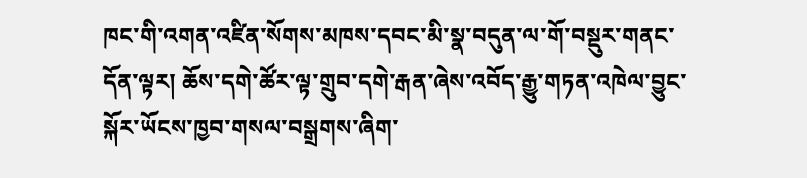ཁང་གི་འགན་འཛིན་སོགས་མཁས་དབང་མི་སྣ་བདུན་ལ་གོ་བསྡུར་གནང་དོན་ལྟར། ཆོས་དགེ་ཚོར་ལྟ་གྲུབ་དགེ་རྒན་ཞེས་འབོད་རྒྱུ་གཏན་འཁེལ་བྱུང་སྐོར་ཡོངས་ཁྱབ་གསལ་བསྒྲགས་ཞིག་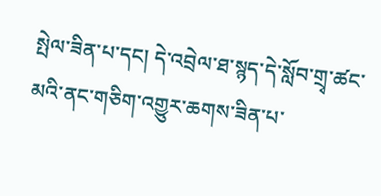སྤེལ་ཟིན་པ་དང། དེ་འབྲེལ་ཐ་སྙད་དེ་སློབ་གྲྭ་ཚང་མའི་ནང་གཅིག་འགྱུར་ཆགས་ཟིན་པ་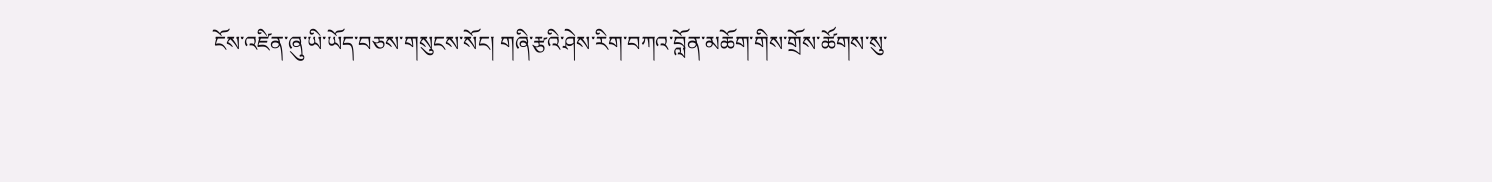ངོས་འཛིན་ཞུ་ཡི་ཡོད་བཅས་གསུངས་སོང། གཞི་རྩའི་ཤེས་རིག་བཀའ་བློན་མཆོག་གིས་གྲོས་ཚོགས་སུ་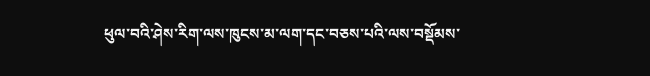ཕུལ་བའི་ཤེས་རིག་ལས་ཁུངས་མ་ལག་དང་བཅས་པའི་ལས་བསྡོམས་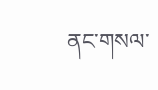ནང་གསལ་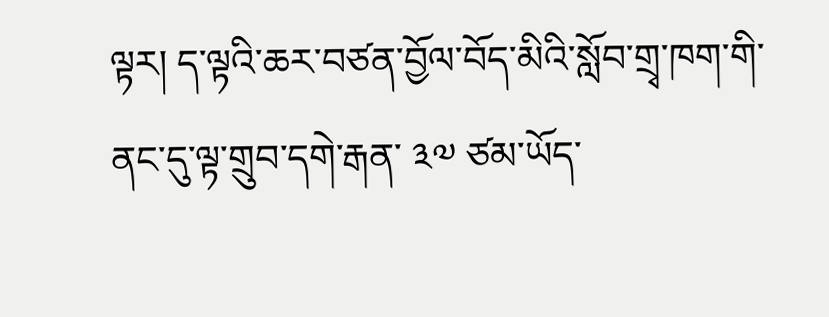ལྟར། ད་ལྟའི་ཆར་བཙན་བྱོལ་བོད་མིའི་སློབ་གྲྭ་ཁག་གི་ནང་དུ་ལྟ་གྲུབ་དགེ་རྒན་ ༣༧ ཙམ་ཡོད་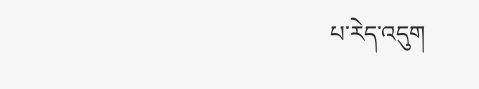པ་རེད་འདུག